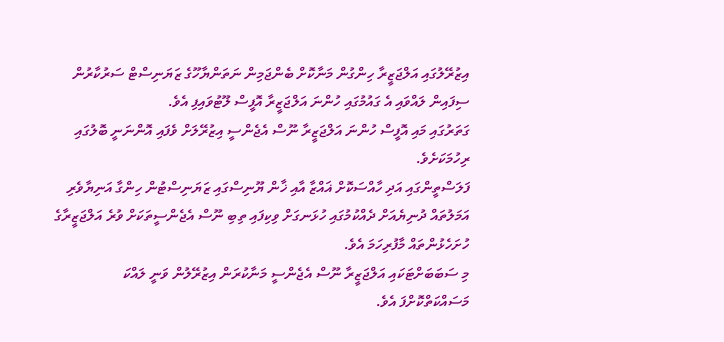އިޒުރޭލުގައި އަލްޖަޒީރާ ހިންގުން މަނާކޮށް ބެންޖަމިން ނަތަންޔާހޫގެ ޒަޔަނިސްޓް ސަރުކާރުން ސިފައިން ލައްވައި އެ ގައުމުގައި ހުންނަ އަލްޖަޒީރާ އޮފީސް ލޫޓުވައިފި އެވެ.
ގަތަރުގައި މައި އޮފީސް ހުންނަ އަލްޖަޒީރާ ނޫސް އެޖެންސީ އިޒުރޭލަށް ވެފައި އޮންނަނީ ބޮލުގައި ރިހުމަކަށެވެ.
ފަލަސްތީންގައި އަދި ހާއްސަކޮށް ޣައްޒާ އާއި ޚާން ޔޫނިސްގައި ޒަޔަނިސްޓުން ހިންގާ އަނިޔާވެރި އަމަލުތައް ދުނިޔެއަށް ދެއްކުމުގައި ހުޅަނގަށް ވިކިފައި ތިބި ނޫސް އެޖެންސީތަކަށް ވުރެ އަލްޖަޒީރާގެ ހުށަހެޅުންތައް މާފުރިހަމަ އެވެ.
މި ސަބަބަށްޓަކައި އަލްޖަޒީރާ ނޫސް އެޖެންސީ މަނާކުރަން އިޒުރޭލުން ވަނީ ލައްކަ މަސައްކަތްކޮށްފަ އެވެ.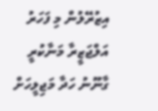އިޒުރޭލުން މި ފަހަރު އަލްޖަޒީރާ މަނާކުރީ ގާނޫނު ހަދާ މަޖިލީހަށް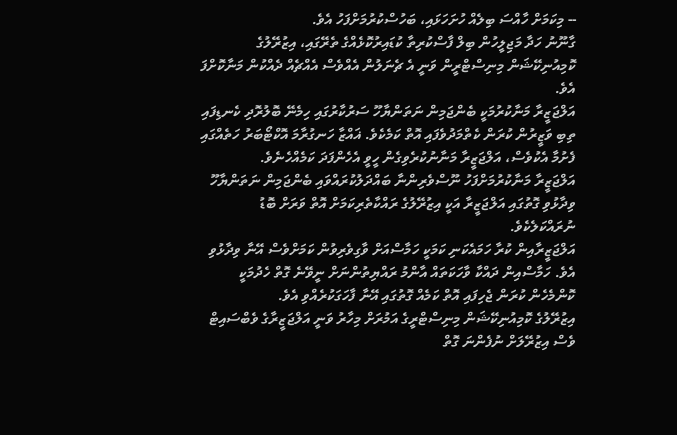-- މިކަމަށް ހާއްސަ ބިލެއް ހުށަހަޅައި، ބަހުސްކުރުމަށްފަހު އެވެ.
ގާނޫނު ހަދާ މަޖިލީހުން ބިލް ފާސްކުރިތާ ކުޑައިރުކޮޅެއްގެ ތެރޭގައި، އިޒުރޭލުގެ ކޮމިއުނިކޭޝަން މިނިސްޓްރީން ވަނީ އެ ޗެނަލުން އެއްވެސް އެއްޗެއް ދެއްކުން މަނާކޮށްފަ އެވެ.
އަލްޖަޒީރާ މަނާކުރުމަކީ ބެންޖަމިން ނަތަންޔާހޫ ސަރުކާރުގައި ހިމެނޭ ބޮލުރޮދި ކެނޑިފައި ތިބި ވަޒީރުން ކުރަން ކެތްމަދުވެފައި އޮތް ކަމެކެވެ. ޣައްޒާ ހަނގުރާމަ އޮކްޓޯބަރު ހަތެއްގައި ފެށުމާ އެކުވެސް، އަލްޖަޒީރާ މަނާނުކުރެވިގެން ހީވީ އެހެންފަދަ ކަމެއްހެނެވެ.
އަލްޖަޒީރާ މަނާކުރުމަށްފަހު ނޫސްވެރިންނާ ބައްދަލުކުރައްވައި ބެންޖަމިން ނަތަންޔާހޫ ވިދާޅުވި ގޮތުގައި އަލްޖަޒީރާ އަކީ އިޒުރޭލުގެ ރައްކާތެރިކަމަށް އޮތް ވަރަށް ބޮޑު ނުރައްކަލެކެވެ.
އަލްޖަޒީރާއިން ކުރާ ހަމައެކަނި ކަމަކީ ހަމާސްއަށް ވާގިވެރިވުން ކަމަށްވެސް އޭނާ ވިދާޅުވި އެވެ. ހަމާސްއިން ދައްކާ ވާހަކަތައް އާންމު ރައްޔިތުންނަށް ނީވޭނެ ގޮތް ހެދުމަކީ ކޮންމެހެން ކުރަން ޖެހިފައި އޮތް ކަމެއް ގޮތުގައި އޭނާ ފާހަގަކުރެއްވި އެވެ.
އިޒުރޭލުގެ ކޮމިއުނިކޭޝަން މިނިސްޓްރީގެ އަމުރަށް މިހާރު ވަނީ އަލްޖަޒީރާގެ ވެބްސައިޓް ވެސް އިޒުރޭލަށް ނުފެންނަ ގޮތް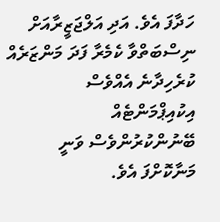ހަދާފަ އެވެ. އަދި އަލްޖަޒީރާއަށް ނިސްބަތްވާ ކެމެރާ ފަދަ މަންޒަރެއް ކުރެހިދާނެ އެއްވެސް އިކުއިޕްމަންޓެއް ބޭނުންކުރުންވެސް ވަނީ މަނާކޮށްފަ އެވެ.